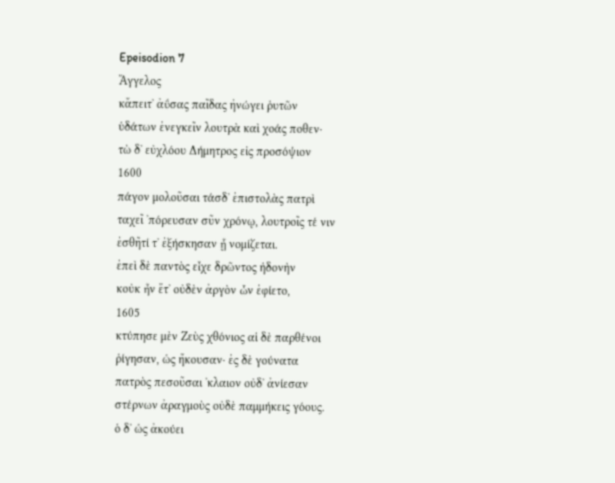Epeisodion 7
Ἄγγελος
κἄπειτʼ ἀΰσας παῖδας ἠνώγει ῥυτῶν
ὑδάτων ἐνεγκεῖν λουτρὰ καὶ χοάς ποθεν·
τὼ δʼ εὐχλόου Δήμητρος εἰς προσόψιον
1600
πάγον μολοῦσαι τάσδʼ ἐπιστολὰς πατρὶ
ταχεῖ ʼπόρευσαν σῦν χρόνῳ, λουτροῖς τέ νιν
ἐσθῆτί τʼ ἐξήσκησαν ᾗ νομίζεται.
ἐπεὶ δὲ παντὸς εἶχε δρῶντος ἡδονὴν
κοὐκ ἦν ἔτʼ οὐδὲν ἀργὸν ὧν ἐφίετο,
1605
κτύπησε μὲν Ζεὺς χθόνιος αἱ δὲ παρθένοι
ῥίγησαν, ὡς ἤκουσαν· ἐς δὲ γούνατα
πατρὸς πεσοῦσαι ʼκλαιον οὐδʼ ἀνίεσαν
στέρνων ἀραγμοὺς οὐδὲ παμμήκεις γόους.
ὁ δʼ ὡς ἀκούει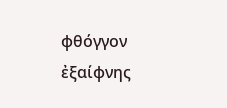φθόγγον ἐξαίφνης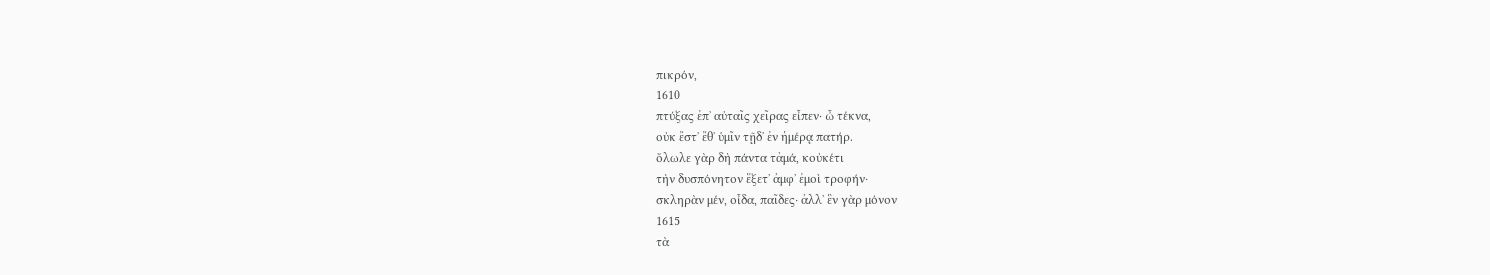πικρόν,
1610
πτύξας ἐπʼ αὐταῖς χεῖρας εἶπεν· ὦ τέκνα,
οὐκ ἔστʼ ἔθʼ ὑμῖν τῇδʼ ἐν ἡμέρᾳ πατήρ.
ὄλωλε γὰρ δὴ πάντα τἀμά, κοὐκέτι
τὴν δυσπόνητον ἕξετʼ ἀμφʼ ἐμοὶ τροφήν·
σκληρὰν μέν, οἶδα, παῖδες· ἀλλʼ ἓν γὰρ μόνον
1615
τὰ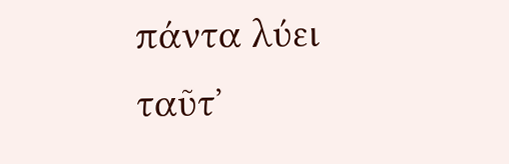πάντα λύει ταῦτʼ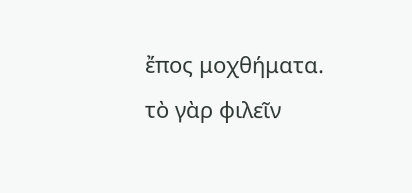ἔπος μοχθήματα.
τὸ γὰρ φιλεῖν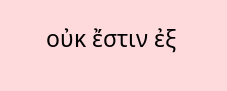οὐκ ἔστιν ἐξ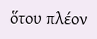ὅτου πλέον